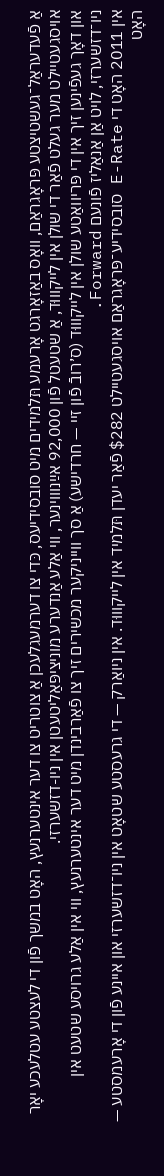אַ פֿעדעראַל־געשטיצטע פּראָגראַם, וואָס באַזאָרגט אָרעמע תּלמידים מיט סובסידיעס, כּדי צו דערמעגלעכן אַ צוטריט צו דער אינטערנעץ, האָט במשך פֿון די לעצטע עטלעכע יאָר אויסגעטיילט מער געלט פֿאַר די שולן אין לייקוווּד, אַ שטעטל פֿון 92,000 אײַנוווינער, ווי אַלע אַנדערע מוניציפּאַליטעטן אין ניו-דזשערזי.
און דאָך געפֿינען זיך אין די פּריוואַטע שולן אין לייקוווּד (ס׳רובֿ פֿון זיי — חרדישע) אַ סך ווייניקער מכשירים זיך צו פֿאַרבינדן מיט דער אינטערנעץ, ווי אין אַלע גרויסע שטעט אין ניו־דזשערזי, לויט אַן אַנאַליז פֿונעם Forward.
אין 2011 האָט די E-Rate סובסידיע־פּראָגראַם אויסגעטיילט $282 פֿאַר יעדן תּלמיד אין לייקוווּד. אין ניואַרק — די גרעסטע שטאָט אין ניו־דזשערזי און איינע פֿון די אָרעמסטע — האָט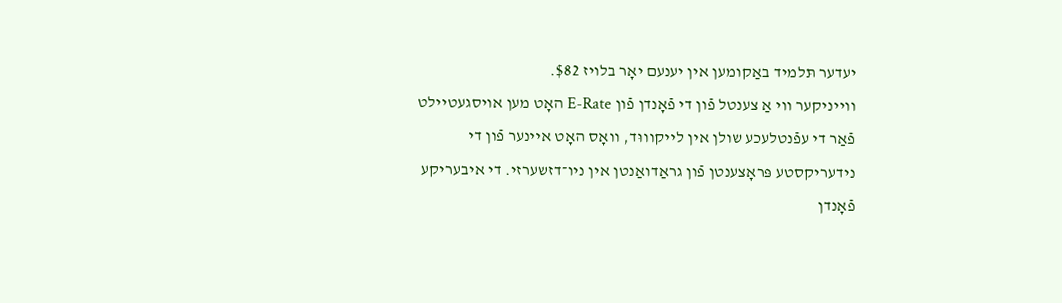יעדער תּלמיד באַקומען אין יענעם יאָר בלויז $82.
ווייניקער ווי אַ צענטל פֿון די פֿאָנדן פֿון E-Rate האָט מען אויסגעטיילט פֿאַר די עפֿנטלעכע שולן אין לייקוווּד, וואָס האָט איינער פֿון די נידעריקסטע פּראָצענטן פֿון גראַדואַנטן אין ניו־דזשערזי. די איבעריקע פֿאָנדן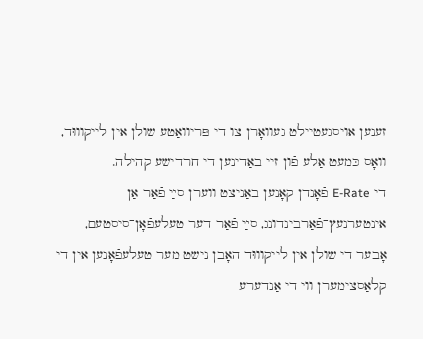זענען אויסגעטיילט געוואָרן צו די פּריוואַטע שולן אין לייקוווּד, וואָס כּמעט אַלע פֿון זיי באַדינען די חרדישע קהילה.
די E-Rate פֿאָנדן קאָנען באַניצט ווערן סײַ פֿאַר אַן אינטערנעץ־פֿאַרבינדונג, סײַ פֿאַר דער טעלעפֿאָן־סיסטעם, אָבער די שולן אין לייקוווּד האָבן נישט מער טעלעפֿאָנען אין די קלאַסצימערן ווי די אַנדערע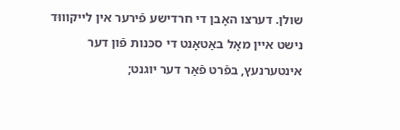שולן. דערצו האָבן די חרדישע פֿירער אין לייקוווּד נישט איין מאָל באַטאָנט די סכּנות פֿון דער אינטערנעץ, בפֿרט פֿאַר דער יוגנט;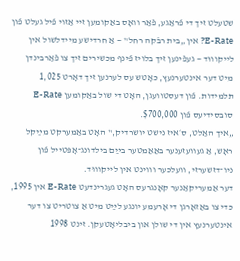שטעלט זיך די פֿראַגע, פֿאַר וואָס באַקומען זיי אַזוי פֿיל געלט פֿון E-Rate? אין „בית רבֿקה רחל‟ — אַ חרדישע מיידלשול אין לייקוווּד — געפֿינען זיך בלויז פֿינף מכשירים זיך צו פֿאַרבינדן מיט דער אינטערנעץ, כאָטש עס לערנען זיך דאָרט 1,025 תּלמידות. פֿון דעסטוועגן, האָט די שול באַקומען E-Rate סובסידיעס פֿון $700,000.
„איך האַלט, ס׳איז נישט יושרדיק,‟ האָט באַמערקט מײַקל ראָש, אַ געוועזענער באַאַמטער בײַם בילדונג־אָפּטייל פֿון ניו־דזשערזי, וועלכער וווינט אין לייקוווּד.
דער אַמעריקאַנער קאָנגרעס האָט געגרינדעט E-Rate אין 1995, כּדי צו באַזאָרגן די אָרעמע יונגע לײַט מיט אַ צוטריט צו דער אינטערנעץ אין די שולן און ביבליאָטעקן. זינט 1998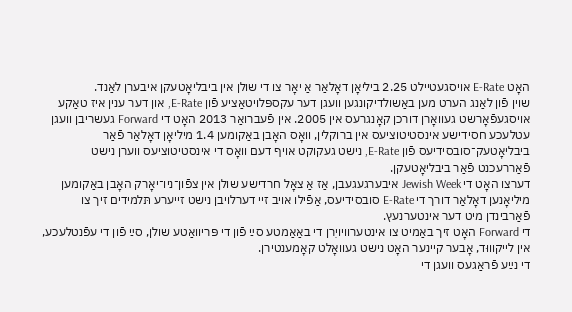האָט E-Rate אויסגעטיילט 2.25 ביליאָן דאָלאַר אַ יאָר צו די שולן אין ביבליאָטעקן איבערן לאַנד.
שוין פֿון לאַנג הערט מען באַשולדיקונגען וועגן דער עקספּלויטאַציע פֿון E-Rate, און דער ענין איז טאַקע אויסגעפֿאָרשט געוואָרן דורכן קאָנגרעס אין 2005. אין פֿעברואַר 2013 האָט די Forward געשריבן וועגן עטלעכע חסידישע אינסטיטוציעס אין ברוקלין, וואָס האָבן באַקומען 1.4 מיליאָן דאָלאַר פֿאַר ביבליאָטעק־סובסידיעס פֿון E-Rate, נישט געקוקט אויף דעם וואָס די אינסטיטוציעס ווערן נישט פֿאַררעכנט פֿאַר ביבליאָטעקן.
דערצו האָט די Jewish Week איבערגעגעבן, אַז אַ צאָל חרדישע שולן אין צפֿון־ניו־יאָרק האָבן באַקומען מיליאָנען דאָלאַר דורך די E-Rate סובסידיעס, אַפֿילו אויב זיי דערלויבן נישט זייערע תּלמידים זיך צו פֿאַרבינדן מיט דער אינטערנעץ.
די Forward האָט זיך באַמיט צו אינטערוויויִרן די באַאַמטע סײַ פֿון די פּריוואַטע שולן, סײַ פֿון די עפֿנטלעכע, אין לייקוווּד, אָבער קיינער האָט נישט געוואָלט קאָמענטירן.
די נײַע פֿראַגעס וועגן די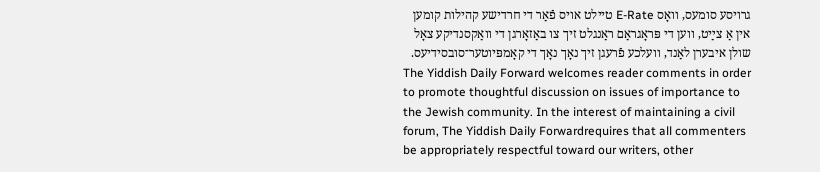גרויסע סומעס, וואָס E-Rate טיילט אויס פֿאַר די חרדישע קהילות קומען אין אַ צײַט, ווען די פּראָגראַם ראַנגלט זיך צו באַזאָרגן די וואַקסנדיקע צאָל שולן איבערן לאַנד, וועלכע פֿרעגן זיך נאָך נאָך די קאָמפּיוטער־סובסידיעס.
The Yiddish Daily Forward welcomes reader comments in order to promote thoughtful discussion on issues of importance to the Jewish community. In the interest of maintaining a civil forum, The Yiddish Daily Forwardrequires that all commenters be appropriately respectful toward our writers, other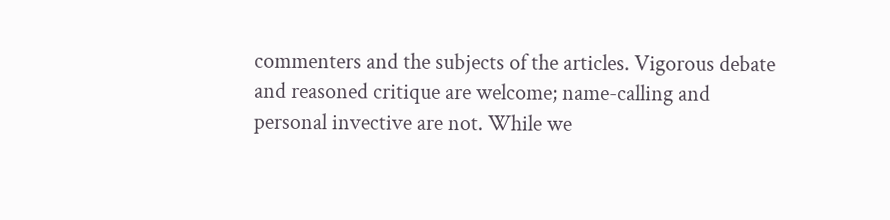commenters and the subjects of the articles. Vigorous debate and reasoned critique are welcome; name-calling and personal invective are not. While we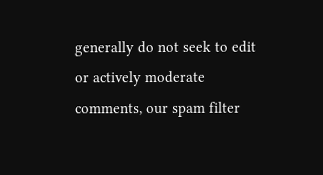generally do not seek to edit or actively moderate comments, our spam filter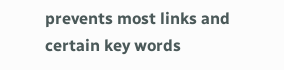prevents most links and certain key words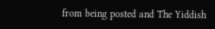from being posted and The Yiddish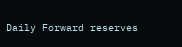Daily Forward reserves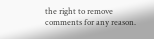the right to remove comments for any reason.